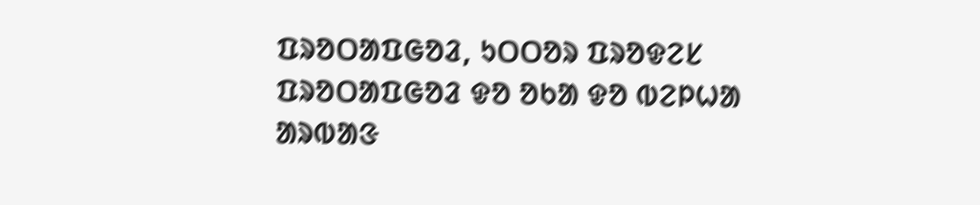ᱯᱨᱚᱛᱟᱯᱜᱚᱲ, ᱩᱛᱛᱚᱨ ᱯᱨᱚᱫᱮᱥ
ᱯᱨᱚᱛᱟᱯᱜᱚᱲ ᱫᱚ ᱚᱠᱟ ᱫᱚ ᱵᱮᱞᱦᱟ ᱟᱨᱵᱟᱝ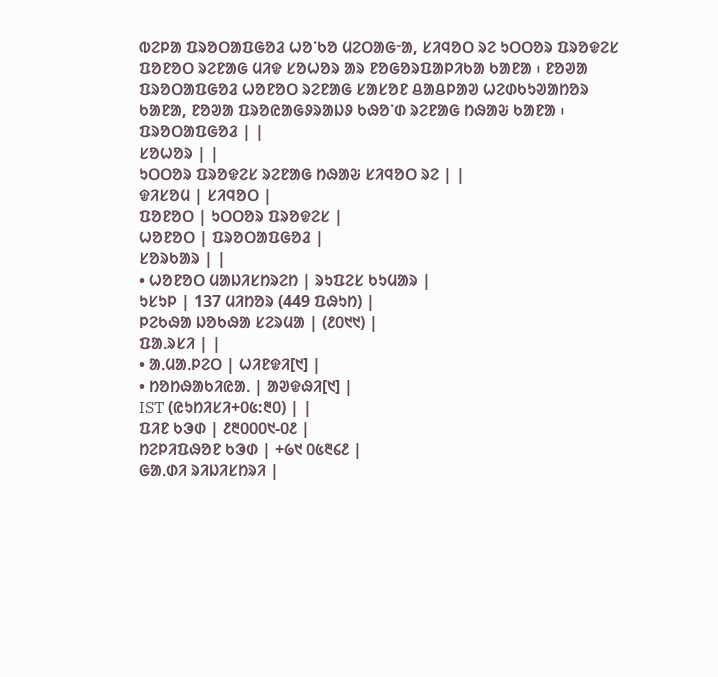ᱵᱮᱞᱟ ᱯᱨᱚᱛᱟᱯᱜᱚᱲ ᱦᱚᱸᱠᱚ ᱢᱮᱛᱟᱜᱼᱟ, ᱥᱤᱧᱚᱛ ᱨᱮ ᱩᱛᱛᱚᱨ ᱯᱨᱚᱫᱮᱥ ᱯᱚᱱᱚᱛ ᱨᱮᱱᱟᱜ ᱢᱤᱫ ᱥᱚᱦᱚᱨ ᱟᱨ ᱱᱚᱜᱚᱨᱯᱟᱞᱤᱠᱟ ᱠᱟᱱᱟ ᱾ ᱱᱚᱣᱟ ᱯᱨᱚᱛᱟᱯᱜᱚᱲ ᱦᱚᱱᱚᱛ ᱨᱮᱱᱟᱜ ᱥᱟᱥᱚᱱ ᱪᱟᱪᱞᱟᱣ ᱦᱮᱰᱠᱩᱣᱟᱴᱚᱨ ᱠᱟᱱᱟ, ᱱᱚᱣᱟ ᱯᱨᱚᱭᱟᱜᱽᱨᱟᱡᱽ ᱠᱷᱚᱸᱰ ᱨᱮᱱᱟᱜ ᱴᱷᱟᱶ ᱠᱟᱱᱟ ᱾
ᱯᱨᱚᱛᱟᱯᱜᱚᱲ | |
ᱥᱚᱦᱚᱨ | |
ᱩᱛᱛᱚᱨ ᱯᱨᱚᱫᱮᱥ ᱨᱮᱱᱟᱜ ᱴᱷᱟᱶ ᱥᱤᱧᱚᱛ ᱨᱮ | |
ᱫᱤᱥᱚᱢ | ᱥᱤᱧᱚᱛ |
ᱯᱚᱱᱚᱛ | ᱩᱛᱛᱚᱨ ᱯᱨᱚᱫᱮᱥ |
ᱦᱚᱱᱚᱛ | ᱯᱨᱚᱛᱟᱯᱜᱚᱲ |
ᱥᱚᱨᱠᱟᱨ | |
• ᱦᱚᱱᱚᱛ ᱢᱟᱡᱤᱥᱴᱨᱮᱴ | ᱨᱩᱯᱮᱥ ᱠᱩᱢᱟᱨ |
ᱩᱥᱩᱞ | 137 ᱢᱤᱴᱚᱨ (449 ᱯᱷᱩᱴ) |
ᱞᱮᱠᱷᱟ ᱡᱚᱠᱷᱟ ᱥᱮᱨᱢᱟ | (᱒᱐᱑᱑) |
ᱯᱟᱹᱨᱥᱤ | |
• ᱟᱹᱢᱟᱹᱞᱮᱛ | ᱦᱤᱱᱫᱤ[᱑] |
• ᱴᱚᱴᱷᱟᱠᱤᱭᱟᱹ | ᱟᱣᱫᱷᱤ[᱑] |
IST (ᱭᱩᱴᱤᱥᱤ+᱐᱕:᱓᱐) | |
ᱯᱤᱱ ᱠᱳᱰ | ᱒᱓᱐᱐᱐᱑-᱐᱒ |
ᱴᱮᱞᱤᱯᱷᱚᱱ ᱠᱳᱰ | +᱙᱑ ᱐᱕᱓᱔᱒ |
ᱜᱟᱹᱰᱤ ᱨᱤᱡᱤᱥᱴᱨᱤ |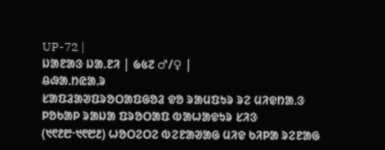UP-72 |
ᱡᱟᱱᱟᱝ ᱡᱟᱹᱱᱤ | ᱙᱕᱗ ♂/♀ |
ᱪᱷᱟᱹᱴᱭᱟᱹᱨ
ᱥᱟᱯᱲᱟᱣᱯᱨᱚᱛᱟᱯᱜᱚᱲ ᱫᱚ ᱨᱟᱢᱯᱩᱨ ᱨᱮ ᱢᱤᱫᱴᱟᱹᱝ ᱞᱚᱠᱟᱞ ᱨᱟᱡᱟ ᱯᱨᱚᱛᱟᱯ ᱵᱟᱦᱟᱫᱩᱨ ᱥᱤᱝ (᱑᱖᱒᱘ᱼ᱑᱖᱘᱒) ᱦᱚᱛᱮᱛᱮ ᱵᱮᱱᱟᱣᱟᱜ ᱢᱤᱫ ᱠᱤᱞᱟ ᱨᱮᱱᱟᱜ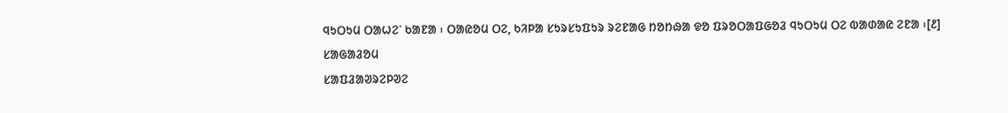ᱧᱩᱛᱩᱢ ᱛᱟᱦᱮᱸ ᱠᱟᱱᱟ ᱾ ᱛᱟᱭᱚᱢ ᱛᱮ, ᱠᱤᱞᱟ ᱥᱩᱨᱥᱩᱯᱩᱨ ᱨᱮᱱᱟᱜ ᱴᱚᱴᱷᱟ ᱫᱚ ᱯᱨᱚᱛᱟᱯᱜᱚᱲ ᱧᱩᱛᱩᱢ ᱛᱮ ᱵᱟᱰᱟᱭ ᱮᱱᱟ ᱾[᱒]
ᱥᱟᱜᱟᱲᱚᱢ
ᱥᱟᱯᱲᱟᱣᱨᱮᱞᱣᱮ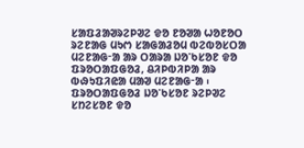ᱥᱟᱯᱲᱟᱣᱨᱮᱞᱣᱮ ᱫᱚ ᱱᱚᱣᱟ ᱦᱚᱱᱚᱛ ᱨᱮᱱᱟᱜ ᱢᱩᱬ ᱥᱟᱜᱟᱲᱚᱢ ᱵᱮᱵᱚᱥᱛᱟ ᱢᱮᱱᱟᱜᱼᱟ ᱟᱨ ᱛᱟᱨᱟ ᱡᱚᱸᱠᱥᱚᱱ ᱫᱚ ᱯᱨᱚᱛᱟᱯᱜᱚᱲ, ᱪᱤᱞᱵᱤᱞᱟ ᱟᱨ ᱵᱷᱩᱯᱤᱭᱟ ᱢᱟᱣ ᱢᱮᱱᱟᱜᱼᱟ ᱾ ᱯᱨᱚᱛᱟᱯᱜᱚᱲ ᱡᱚᱸᱠᱥᱚᱱ ᱨᱮᱞᱣᱮ ᱥᱴᱮᱥᱚᱱ ᱫᱚ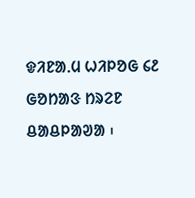ᱫᱤᱱᱟᱹᱢ ᱦᱤᱞᱚᱜ ᱔᱒ ᱜᱚᱴᱟᱝ ᱴᱨᱮᱱ ᱪᱟᱪᱞᱟᱣᱟ ᱾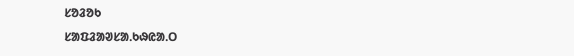ᱥᱚᱲᱚᱠ
ᱥᱟᱯᱲᱟᱣᱥᱟᱹᱠᱷᱭᱟᱹᱛ